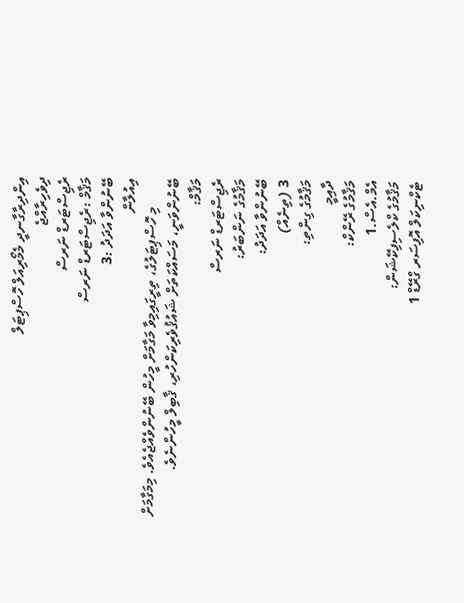އިންދިރާގާނދީ މެމޯރިއަލް ހޮސްޕިޓަލް
ދިވެހިރާއްޖެ
ރެޖިސްޓަރޑް ނަރސް
މަޤާމް :ރެޖިސްޓަރޑް ނަރސް
ބޭނުންވާ އަދަދު :3
އިއުލާން
        މި ހޮސްޕިޓަލުގެ، ތިރީގައިމިވާ މަގާމަށް މީހުން ބޭނުންވެއްޖެއެވެ. މިމަގާމަށް ބޭނުންވަނީ، މަސައްކަތަށް ޝައުޤުވެރިކަންހުރި، ޤާބިލް މީހުންނެވެ.
މަޤާމް:
ރެޖިސްޓަރޑް ނަރސް
މަޤާމުގެ ނަންބަރު:
ބޭނުންވާ އަދަދު:
3 (ތިނެއް)
މަޤާމުގެ ގިންތި:
ދާއިމީ
މަޤާމުގެ ރޭންކް:
އެމް.އެސް.1
މަޤާމުގެ ކްލެސިފިކޭޝަން:
ޓެކްނިކަލް އޮފިސަރ ގްރޭޑް 1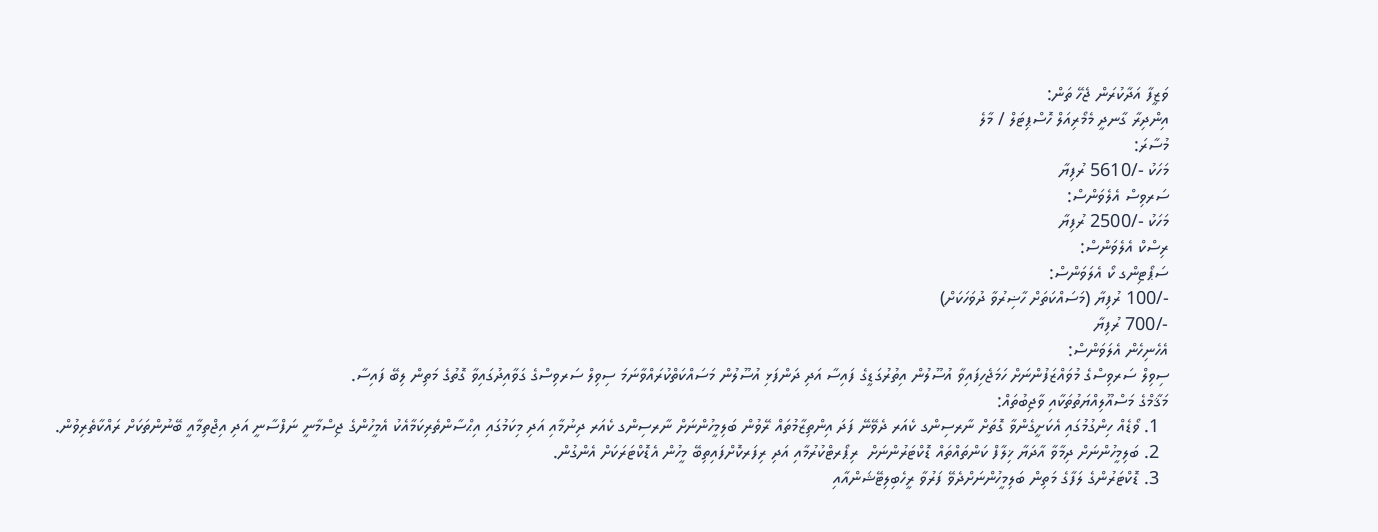ވަޒީފާ އަދާކުރަން ޖެހޭ ތަން:
އިންދިރާ ގާނދީ މެމޯރިއަލް ހޮސްޕިޓަލް / މާލެ
މުސާރަ:
މަހަކު -/5610 ރުފިޔާ
ސަރވިސް އެލެވަންސް:
މަހަކު -/2500 ރުފިޔާ
ރިސްކް އެލެވަންސް:
ސަޕޯޓިންގ ކޯ އެލަވަންސް:
-/100 ރުފިޔާ (މަސައްކަތަށް ހާޟިރުވާ ދުވަހަކަށް)
-/700 ރުފިޔާ
އެހެނިހެން އެލަވަންސް:
ސިވިލް ސަރވިސްގެ މުވައްޒަފުންނަށް ހަމަޖެހިފައިވާ އުސޫލުން އިތުރުގަޑީގެ ފައިސާ އަދި ދަންފަޅި އުސޫލުން މަސައްކަތްކުރައްވާނަމަ ސިވިލް ސަރވިސްގެ ގަވާއިދުގައިވާ ގޮތުގެ މަތިން ލިބޭ ފައިސާ.
މަޤާމްގެ މަސްއޫލިއްޔަތުތަކާއި ވާޖިބުތައް:
  1. ވޯޑެއް ހިންގުމުގައި އެކަށީގެންވާ ގޮތަށް ނާރސިންގ ކެއަރ ދެވޭނޭ ފަދަ އިންތިޒާމުތައް ރޭވުން ބަލިމީހުންނަށް ނާރސިންގ ކެއަރ ދިނުމާއި އަދި މިކަމުގައި އިޙްސާންތެރިކަމާއެކު އެމީހުންގެ ޖިސްމާނީ ނަފްސާނީ އަދި އިޖްތިމާއީ ބޭނުންތަކަށް ރައްކާތެރިވުން.
  2. ބަލިމީހުންނަށް ދިމާވާ އާދަޔާ ޚިލާފް ކަންތައްތައް ޑޮކްޓަރުންނަށް  ރިޕޯރޓްކުރުމާއި އަދި ރިފަރކޮށްފައިތިބޭ މީހުން އެޑޮކްޓަރަކަށް އެންގުން.
  3. ޑޮކްޓަރުންގެ ލަފާގެ މަތިން ބަލިމީހުންނަށްދެވޭ ފަރުވާ ރީހެބިލިޓޭޝަންއާއި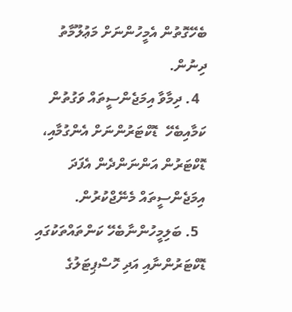ބެހޭގޮތުން އެމީހުންނަށް މަޢުލޫމާތު ދިނުން.
  4. ދިމާވާ އިމަޖެންސީތައް ވަގުތުން ކަމާއިބެހޭ  ޑޮކްޓަރުންނަށް އެންގުމާއި، ޑޮކްޓަރުން އަންނަންދެން އެފަދަ އިމަޖެންސީތައް މެނޭޖްކުރުން.
  5. ބަލިމީހުންނާބެހޭ ކަންތައްތަކުގައި ޑޮކްޓަރުންނާއި އަދި ހޮސްޕިޓަލުގެ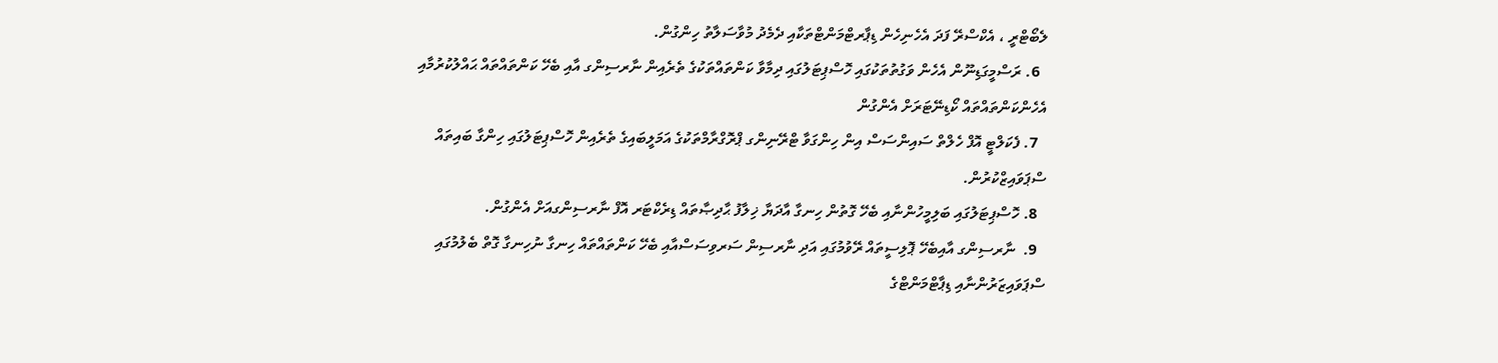ލެބޯޓްރީ ، އެކްސްރޭ ފަދަ އެހެނިހެން ޑިޕާރޓްމަންޓްތަކާއި ދެމެދު މުވާސަލާތު ހިންގުން.
  6. ރަސްމީގަޑިނޫން އެހެން ވަގުތުތަކުގައި ހޮސްޕިޓަލުގައި ދިމާވާ ކަންތައްތަކުގެ ތެރެއިން ނާރސިންގ އާއި ބެހޭ ކަންތައްތައް ޙައްލުކުރުމާއި  އެހެންކަންތައްތައް ކޯޑިނޭޓަރަށް އެންގުން
  7. ފެކަލްޓީ އޮފް ހެލްތް ސައިންސަސް އިން ހިންގަވާ ޓްރޭނިންގ ޕްރޮގްރާމްތަކުގެ އަމަލީބައިގެ ތެރެއިން ހޮސްޕިޓަލުގައި ހިންގާ ބައިތައް ސްޕަވައިޒްކުރުން.
  8. ހޮސްޕިޓަލުގައި ބަލިމީހުންނާއި ބެހޭ ގޮތުން ހިނގާ އާދަޔާ ޚިލާފު ޙާދިޞާތައް ޑިރެކްޓަރ އޮފް ނާރސިންގއަށް އެންގުން.
  9.  ނާރސިންގ އާއިބެހޭ ޕޮލިސީތައް ރޭވުމުގައި އަދި ނާރސިން ސަރވިސަސްއާއި ބެހޭ ކަންތައްތައް ހިނގާ ނުހިނގާ ގޮތް ބެލުމުގައި   ސްޕަވައިޒަރުންނާއި ޑިޕާޓްމަންޓްގެ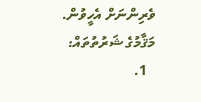ވެރިންނަށް އެހީވުން.
މަޤާމުގެ ޝަރުތުތައް:
  1.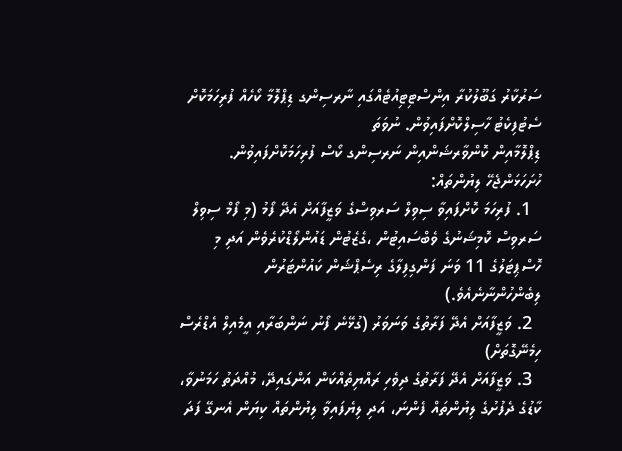ސަރުކާރު ގަބޫލުކުރާ އިންސްޓިޓިއުޓެއްގައި ނާރސިންގ ޑިޕްލޮމާ ކޯހެއް ފުރިހަމަކޮށް ސެޓުފިކެޓު ހާސިލްކޮށްފައިވުން. ނުވަތަ
ޑިޕްލޮމާއިން ކޮންވާރޝަންއިން ނަރސިންގ ކޯސް ފުރިހަމަކޮށްފައިވުން.
ހުށަހަޅަންޖެހޭ ލިޔުންތައް:
  1. ފުރިހަމަ ކޮށްފައިވާ ސިވިލް ސަރވިސްގެ ވަޒީފާއަށް އެދޭ ފޯމު (މި ފޯމް ސިވިލް ސަރވިސް ކޮމިޝަނުގެ ވެބްސައިޓުން ،ގެޒެޓުން ޑައުންލޯޑްކުރެވެން އަދި މި ހޮސްޕިޓަލުގެ 11 ވަނަ ފަންގިފިލާގެ ރިސެޕްޝަން ކައުންޓަރުން ލިބެންހުންނާނެއެވެ.)
  2. ވަޒީފާއަށް އެދޭ ފަރާތުގެ ވަނަވަރު (ގުޅޭނެ ފޯނު ނަންބަރާއި އީމެއިލް އެޑްރެސް ހިމެނޭގޮތަށް)
  3. ވަޒީފާއަށް އެދޭ ފަރާތުގެ ދިވެހި ރައްޔިތެއްކަން އަންގައިދޭ، މުއްދަތު ހަމަނުވާ، ކާޑުގެ ދެފުށުގެ ލިޔުންތައް ފެންނަ، އަދި ލިޔެފައިވާ ލިޔުންތައް ކިޔަން އެނގޭ ފަދަ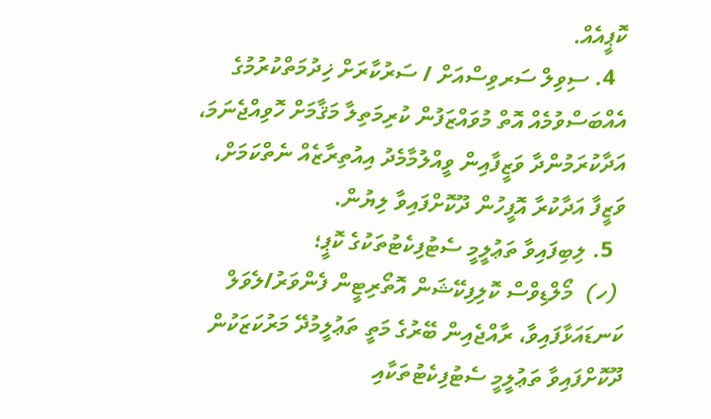ކޮޕީއެއް.
  4. ސިވިލް ސަރވިސްއަށް / ސަރުކާރަށް ޚިދުމަތްކުރުމުގެ އެއްބަސްވުމެއް އޮތް މުވައްޒަފުން ކުރިމަތިލާ މަޤާމަށް ހޮވިއްޖެނަމަ، އަދާކުރަމުންދާ ވަޒީފާއިން ވީއްލުމާމެދު އިއުތިރާޒެއް ނެތްކަމަށް، ވަޒީފާ އަދާކުރާ އޮފީހުން ދޫކޮށްފައިވާ ލިޔުން.
  5. ލިބިފައިވާ ތަޢުލީމީ ސެޓުފިކެޓުތަކުގެ ކޮޕީ؛
 (ހ)  މޯލްޑިވްސް ކޮލިފިކޭޝަން އޮތޯރިޓީން ފެންވަރު/ލެވަލް ކަނޑައަޅާފައިވާ، ރާއްޖެއިން ބޭރުގެ މަތީ ތަޢުލީމުދޭ މަރުކަޒަކުން ދޫކޮށްފައިވާ ތަޢުލީމީ ސެޓުފިކެޓުތަކާއި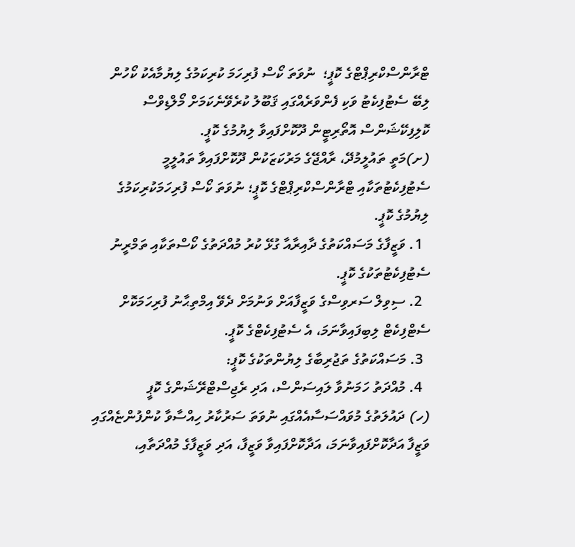ޓްރާންސްކްރިޕްޓްގެ ކޮޕީ؛  ނުވަތަ ކޯސް ފުރިހަމަ ކުރިކަމުގެ ލިޔުމާއެކު ކޯހުން ލިބޭ ސެޓުފިކެޓު ވަކި ފެންވަރެއްގައި ޤަބޫލު ކުރެވޭނެކަމަށް މޯލްޑިވްސް ކޮލިފިކޭޝަންސް އޮތޯރިޓީން ދޫކޮށްފައިވާ ލިޔުމުގެ ކޮޕީ.
(ށ)މަތީ ތައުލީމުދޭ، ރާއްޖޭގެ މަރުކަޒަކުން ދޫކޮށްފައިވާ ތައުލީމީ ސެޓުފިކެޓުތަކާއި ޓްރާންސްކްރިޕްޓްގެ ކޮޕީ؛ ނުވަތަ ކޯސް ފުރިހަމަކުރިކަމުގެ ލިޔުމުގެ ކޮޕީ.
  1. ވަޒީފާގެ މަސައްކަތުގެ ދާއިރާއާ ގުޅޭ ކުރު މުއްދަތުގެ ކޯސްތަކާއި ތަމްރީނު ސެޓުފިކެޓުތަކުގެ ކޮޕީ.
  2. ސިވިލް ސަރވިސްގެ ވަޒީފާއަށް ވަނުމަށް ދެވޭ އިމްތިޙާނު ފުރިހަމަކޮށް ސެޓްފިކެޓް ލިބިފައިވާނަމަ، އެ ސެޓުފިކެޓްގެ ކޮޕީ.
  3. މަސައްކަތުގެ ތަޖުރިބާގެ ލިޔުންތަކުގެ ކޮޕީ:
  4. މުއްދަތު ހަމަނުވާ ލައިސަންސް، އަދި ރެޖިސްޓްރޭޝަންގެ ކޮޕީ
(ހ) ދައުލަތުގެ މުވައްސަސާއެއްގައި ނުވަތަ ސަރުކާރު ހިއްސާވާ ކުންފުންޏެއްގައި ވަޒީފާ އަދާކޮށްފައިވާނަމަ، އަދާކޮށްފައިވާ ވަޒީފާ، އަދި ވަޒީފާގެ މުއްދަތާއި،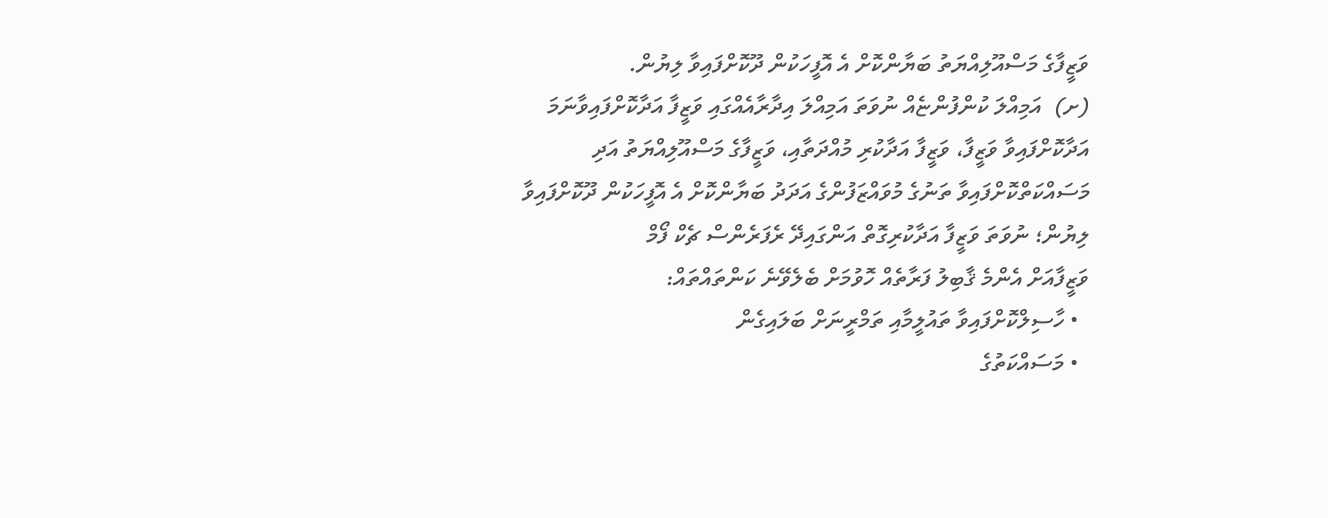ވަޒީފާގެ މަސްއޫލިއްޔަތު ބަޔާންކޮށް އެ އޮފީހަކުން ދޫކޮށްފައިވާ ލިޔުން.
(ށ)  އަމިއްލަ ކުންފުންޏެއް ނުވަތަ އަމިއްލަ އިދާރާއެއްގައި ވަޒީފާ އަދާކޮށްފައިވާނަމަ އަދާކޮށްފައިވާ ވަޒީފާ، ވަޒީފާ އަދާކުރި މުއްދަތާއި، ވަޒީފާގެ މަސްއޫލިއްޔަތު އަދި މަސައްކަތްކޮށްފައިވާ ތަނުގެ މުވައްޒަފުންގެ އަދަދު ބަޔާންކޮށް އެ އޮފީހަކުން ދޫކޮށްފައިވާ ލިޔުން؛ ނުވަތަ ވަޒީފާ އަދާކުރިގޮތް އަންގައިދޭ ރެފަރެންސް ޗެކް ފޯމް
ވަޒީފާއަށް އެންމެ ޤާބިލު ފަރާތެއް ހޮވުމަށް ބެލެވޭނެ ކަންތައްތައް:
  • ހާސިލްކޮށްފައިވާ ތައުލީމާއި ތަމްރީނަށް ބަލައިގެން
  • މަސައްކަތުގެ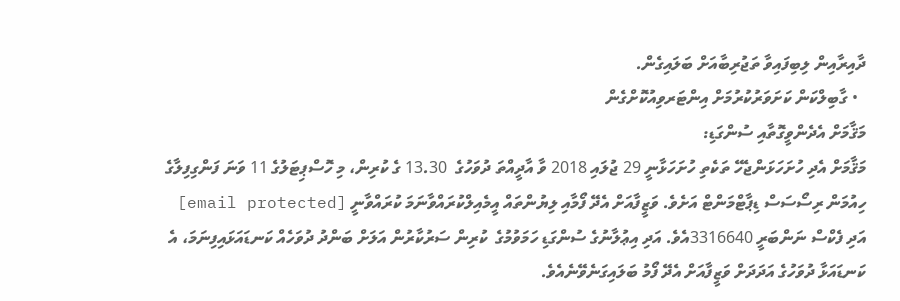ދާއިރާއިން ލިބިފައިވާ ތަޖުރިބާއަށް ބަލައިގެން.
  • ގާބިލްކަން ކަށަވަރުކުރުމަށް އިންޓަރވިއުކޮށްގެން
މަޤާމަށް އެދެންވީގޮތާއި ސުންގަޑި:
މަޤާމަށް އެދި ހުށަހަޅަންޖެހޭ ތަކެތި ހުށަހަޅާނީ 29 ޖުލައި 2018 ވާ އާދީއްތަ ދުވަހުގެ  13.30 ގެ ކުރިން، މި ހޮސްޕިޓަލުގެ 11 ވަނަ ފަންގިފިލާގެ ހިއުމަން ރިސޯސަސް ޑިޕާޓްމަންޓް އަށެވެ. ވަޒީފާއަށް އެދޭ ފޯމާއި ލިޔުންތައް އީމެއިލްކުރައްވާނަމަ ކުރައްވާނީ [email protected] އަދި ފެކްސް ނަންބަރީ 3316640އެވެ. އަދި އިޢުލާނުގެ ސުންގަޑި ހަމަވުމުގެ  ކުރިން ސަރުކާރުން އަލަށް ބަންދު ދުވަހެއް ކަނޑައަޅައިފިނަމަ، އެ ކަނޑައަޅާ ދުވަހުގެ އަދަދަށް ވަޒީފާއަށް އެދޭ ފޯމު ބަލައިގަނެވޭނެއެވެ.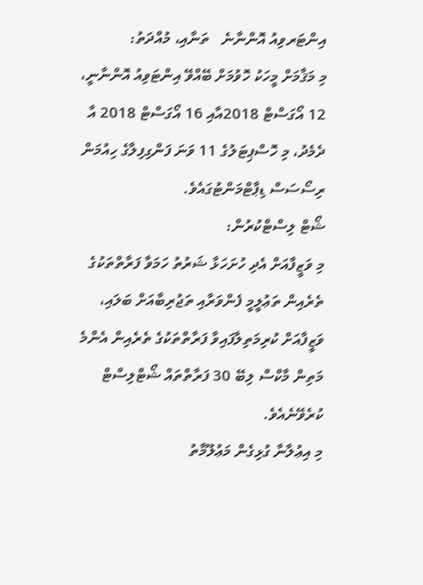އިންޓަރވިއު އޮންނާނެ   ތަނާއި، މުއްދަތު:
މި މަޤާމަށް މީހަކު ހޮވުމަށް ބޭއްވޭ އިންޓަވިއު އޮންނާނީ،  12 އޯގަސްޓް 2018އާއި 16 އޯގަސްޓް 2018 އާ ދެމެދު، މި ހޮސްޕިޓަލުގެ 11 ވަނަ ފަންގިފިލާގެ ހިއުމަން ރިސޯސަސް ޑިޕާޓްމަންޓުގައެވެ.
ޝޯޓް ލިސްޓްކުރުން:
މި ވަޒީފާއަށް އެދި ހުށަހަޅާ ޝަރުތު ހަމަވާ ފަރާތްތަކުގެ ތެރެއިން ތަޢުލީމީ ފެންވަރާއި ތަޖުރިބާއަށް ބަލައި، ވަޒީފާއަށް ކުރިމަތިލާފައިވާ ފަރާތްތަކުގެ ތެރެއިން އެންމެ މަތިން މާކްސް ލިބޭ 30 ފަރާތްތައް ޝޯޓްލިސްޓް ކުރެވޭނެއެވެ.
މި އިޢުލާނާ ގުޅިގެން މަޢުލޫމާތު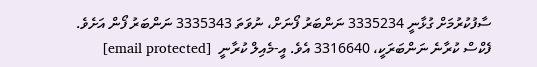ސާފުކުރުމަށް ގުޅާނީ 3335234 ނަންބަރު ފޯނަށް، ނުވަތަ 3335343 ނަންބަރު ފޯން އަށެވެ. ފެކްސް ކުރާނެ ނަންބަރަކީ، 3316640 އެވެ. އީ-މެއިލް ކުރާނީ  [email protected]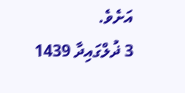އަށެވެ.
3 ޛުލްގައިދާ 1439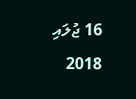16 ޖުލައި 2018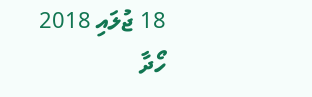18 ޖުލައި 2018
ހޯދާ